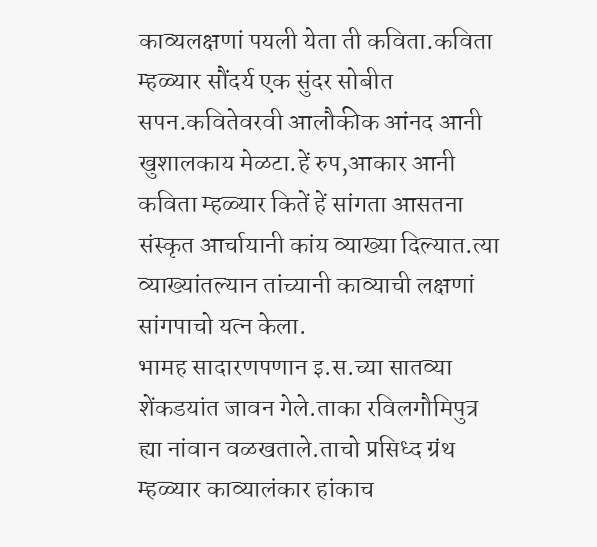काव्यलक्षणां पयली येता ती कविता.कविता म्हळ्यार सौंदर्य एक सुंदर सोबीत सपन.कवितेवरवी आलौकीक आंनद आनी खुशालकाय मेळटा.हें रुप,आकार आनी कविता म्हळ्यार कितें हें सांगता आसतना संस्कृत आर्चायानी कांय व्याख्या दिल्यात.त्या व्याख्यांतल्यान तांच्यानी काव्याची लक्षणां सांगपाचो यत्न केला.
भामह सादारणपणान इ.स.च्या सातव्या शेंकडयांत जावन गेले.ताका रविलगौमिपुत्र ह्या नांवान वळखताले.ताचो प्रसिध्द ग्रंथ म्हळ्यार काव्यालंकार हांकाच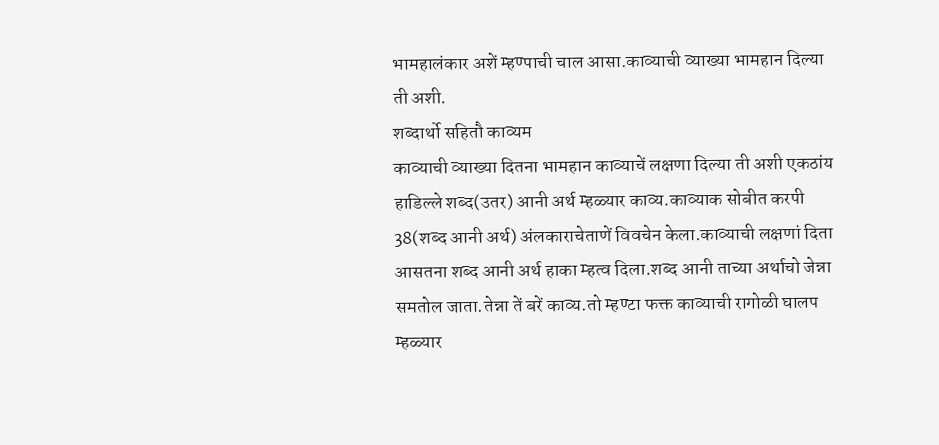भामहालंकार अशें म्हण्पाची चाल आसा.काव्याची व्याख्या भामहान दिल्या ती अशी.
शब्दार्थो सहितौ काव्यम
काव्याची व्याख्या दितना भामहान काव्याचें लक्षणा दिल्या ती अशी एकठांय हाडिल्ले शब्द(उतर) आनी अर्थ म्हळ्यार काव्य.काव्याक सोबीत करपी 38(शब्द आनी अर्थ) अंलकाराचेताणें विवचेन केला.काव्याची लक्षणां दिता आसतना शब्द आनी अर्थ हाका म्हत्व दिला.शब्द आनी ताच्या अर्थाचो जेन्ना समतोल जाता.तेन्ना तें बरें काव्य.तो म्हण्टा फक्त काव्याची रागोळी घालप म्हळ्यार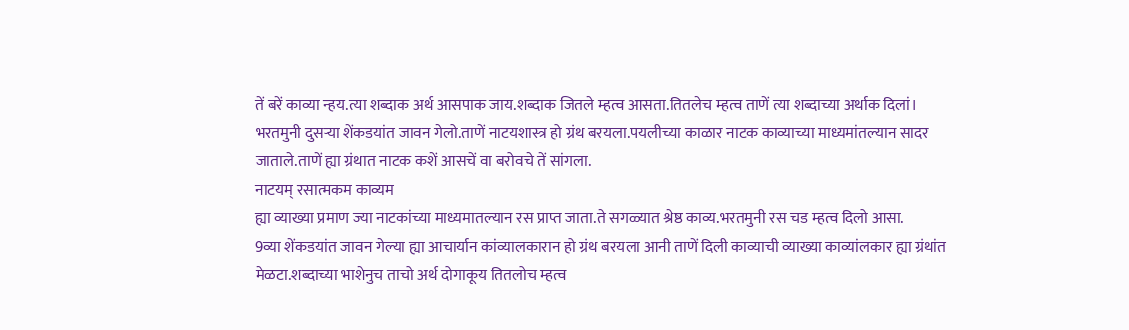तें बरें काव्या न्हय.त्या शब्दाक अर्थ आसपाक जाय.शब्दाक जितले म्हत्व आसता.तितलेच म्हत्व ताणें त्या शब्दाच्या अर्थाक दिलां।
भरतमुनी दुसऱ्या शेंकडयांत जावन गेलो.ताणें नाटयशास्त्र हो ग्रंथ बरयला.पयलीच्या काळार नाटक काव्याच्या माध्यमांतल्यान सादर जाताले.ताणें ह्या ग्रंथात नाटक कशें आसचें वा बरोवचे तें सांगला.
नाटयम् रसात्मकम काव्यम
ह्या व्याख्या प्रमाण ज्या नाटकांच्या माध्यमातल्यान रस प्राप्त जाता.ते सगळ्यात श्रेष्ठ काव्य.भरतमुनी रस चड म्हत्व दिलो आसा.
9व्या शेंकडयांत जावन गेल्या ह्या आचार्यान कांव्यालकारान हो ग्रंथ बरयला आनी ताणें दिली काव्याची व्याख्या काव्यांलकार ह्या ग्रंथांत मेळटा.शब्दाच्या भाशेनुच ताचो अर्थ दोगाकूय तितलोच म्हत्व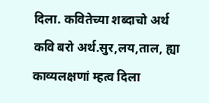दिला. कवितेच्या शब्दाचो अर्थ कवि बरो अर्थ.सुर,लय,ताल, ह्या काव्यलक्षणां म्हत्व दिला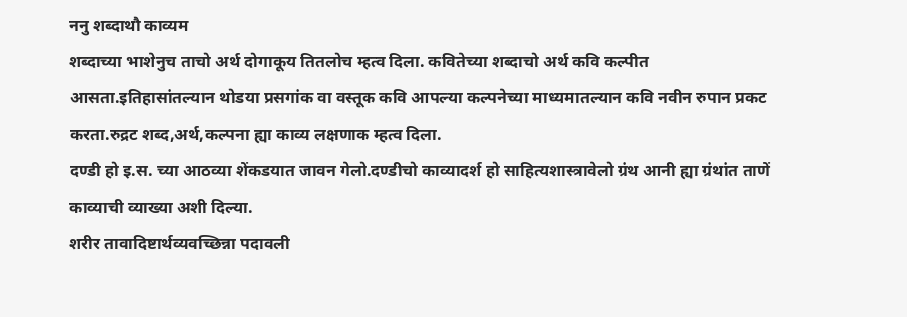ननु शब्दाथौ काव्यम
शब्दाच्या भाशेनुच ताचो अर्थ दोगाकूय तितलोच म्हत्व दिला. कवितेच्या शब्दाचो अर्थ कवि कल्पीत आसता.इतिहासांतल्यान थोडया प्रसगांक वा वस्तूक कवि आपल्या कल्पनेच्या माध्यमातल्यान कवि नवीन रुपान प्रकट करता.रुद्रट शब्द,अर्थ,कल्पना ह्या काव्य लक्षणाक म्हत्व दिला.
दण्डी हो इ.स. च्या आठव्या शेंकडयात जावन गेलो.दण्डीचो काव्यादर्श हो साहित्यशास्त्रावेलो ग्रंथ आनी ह्या ग्रंथांत ताणें काव्याची व्याख्या अशी दिल्या.
शरीर तावादिष्टार्थव्यवच्छिन्ना पदावली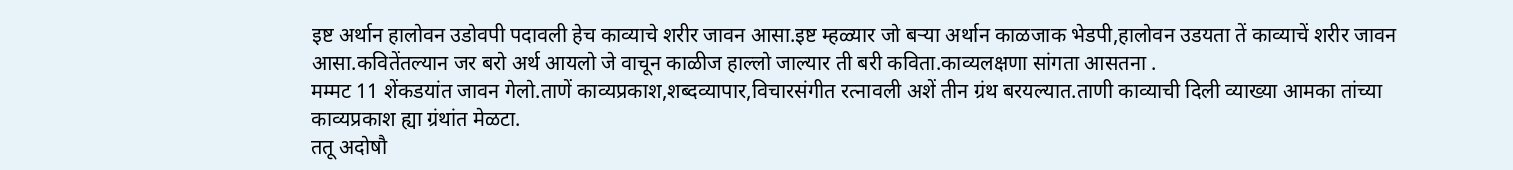इष्ट अर्थान हालोवन उडोवपी पदावली हेच काव्याचे शरीर जावन आसा.इष्ट म्हळ्यार जो बऱ्या अर्थान काळजाक भेडपी,हालोवन उडयता तें काव्याचें शरीर जावन आसा.कवितेंतल्यान जर बरो अर्थ आयलो जे वाचून काळीज हाल्लो जाल्यार ती बरी कविता.काव्यलक्षणा सांगता आसतना .
मम्मट 11 शेंकडयांत जावन गेलो.ताणें काव्यप्रकाश,शब्दव्यापार,विचारसंगीत रत्नावली अशें तीन ग्रंथ बरयल्यात.ताणी काव्याची दिली व्याख्या आमका तांच्या काव्यप्रकाश ह्या ग्रंथांत मेळटा.
ततू अदोषौ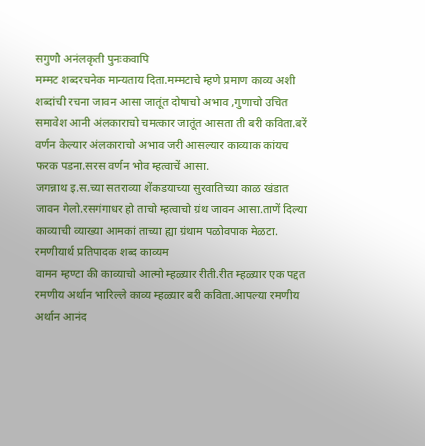सगुणौ अनंलकृती पुनःकवापि
मम्मट शब्दरचनेक मान्यताय दिता.मम्मटाचे म्हणे प्रमाण काव्य अशी शब्दांची रचना जावन आसा जातूंत दोषाचो अभाव ,गुणाचो उचित समावेश आनी अंलकाराचो चमत्कार जातूंत आसता ती बरी कविता.बरें वर्णन केल्यार अंलकाराचो अभाव जरी आसल्यार काव्याक कांयच फरक पडना.सरस वर्णन भोव म्हत्वाचें आसा.
जगन्नाथ इ.स.च्या सतराव्या शेंकडयाच्या सुरवातिच्या काळ खंडात जावन गेलो.रसगंगाधर हो ताचो म्हत्वाचो ग्रंथ जावन आसा.ताणें दिल्या काव्याची व्याख्या आमकां ताच्या ह्या ग्रंथाम पळोवपाक मेळटा.
रमणीयार्थ प्रतिपादक शब्द काव्यम
वामन म्हण्टा की काव्याचो आत्मो म्हळ्यार रीती.रीत म्हळ्यार एक पद्दत
रमणीय अर्थान भारिल्ले काव्य म्हळ्यार बरी कविता.आपल्या रमणीय अर्थान आनंद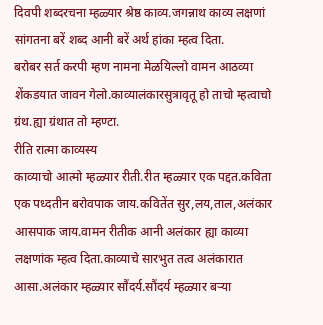दिवपी शब्दरचना म्हळ्यार श्रेष्ठ काव्य.जगन्नाथ काव्य लक्षणां सांगतना बरें शब्द आनी बरें अर्थ हांका म्हत्व दिता.
बरोबर सर्त करपी म्हण नामना मेळयिल्लो वामन आठव्या शेंकडयात जावन गेलो.काव्यालंकारसुत्रावृतू हो ताचो म्हत्वाचो ग्रंथ.ह्या ग्रंथात तो म्हण्टा.
रीति रात्मा काव्यस्य
काव्याचो आत्मो म्हळ्यार रीती.रीत म्हळ्यार एक पद्दत.कविता एक पध्दतीन बरोवपाक जाय.कवितेंत सुर,लय,ताल,अलंकार आसपाक जाय.वामन रीतीक आनी अलंकार ह्या काव्या लक्षणांक म्हत्व दिता.काव्याचे सारभुत तत्व अलंकारात आसा.अलंकार म्हळ्यार सौंदर्य.सौंदर्य म्हळ्यार बऱ्या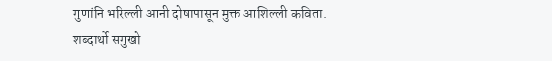गुणांनि भरिल्ली आनी दोषापासून मुक्त आशिल्ली कविता.
शब्दार्थो सगुखो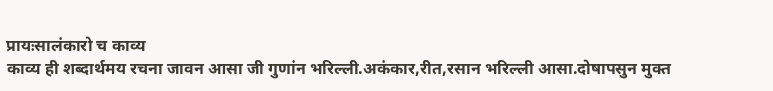प्रायःसालंकारो च काव्य
काव्य ही शब्दार्थमय रचना जावन आसा जी गुणांन भरिल्ली.अकंकार,रीत,रसान भरिल्ली आसा.दोषापसुन मुक्त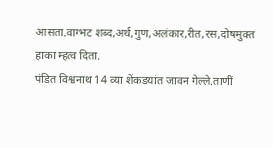आसता.वाग्भट शब्द,अर्थ,गुण,अलंकार,रीत,रस,दोषमुक्त हाका म्हत्व दिता.
पंडित विश्वनाथ 14 व्या शेंकडयांत जावन गेल्ले.ताणीं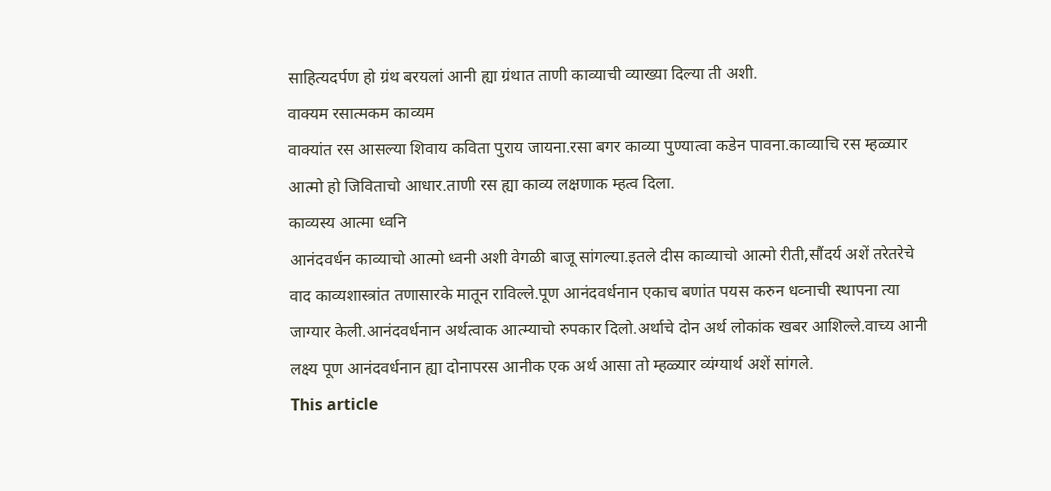साहित्यदर्पण हो ग्रंथ बरयलां आनी ह्या ग्रंथात ताणी काव्याची व्याख्या दिल्या ती अशी.
वाक्यम रसात्मकम काव्यम
वाक्यांत रस आसल्या शिवाय कविता पुराय जायना.रसा बगर काव्या पुण्यात्वा कडेन पावना.काव्याचि रस म्हळ्यार आत्मो हो जिविताचो आधार.ताणी रस ह्या काव्य लक्षणाक म्हत्व दिला.
काव्यस्य आत्मा ध्वनि
आनंदवर्धन काव्याचो आत्मो ध्वनी अशी वेगळी बाजू सांगल्या.इतले दीस काव्याचो आत्मो रीती,सौंदर्य अशें तरेतरेचे वाद काव्यशास्त्रांत तणासारके मातून राविल्ले.पूण आनंदवर्धनान एकाच बणांत पयस करुन धव्नाची स्थापना त्या जाग्यार केली.आनंदवर्धनान अर्थत्वाक आत्म्याचो रुपकार दिलो.अर्थाचे दोन अर्थ लोकांक खबर आशिल्ले.वाच्य आनी लक्ष्य पूण आनंदवर्धनान ह्या दोनापरस आनीक एक अर्थ आसा तो म्हळ्यार व्यंग्यार्थ अशें सांगले.
This article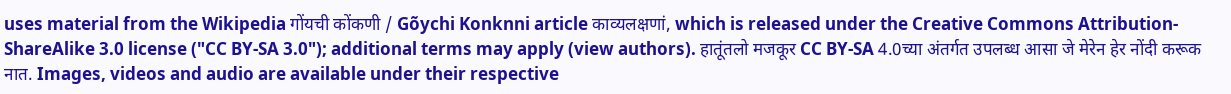uses material from the Wikipedia गोंयची कोंकणी / Gõychi Konknni article काव्यलक्षणां, which is released under the Creative Commons Attribution-ShareAlike 3.0 license ("CC BY-SA 3.0"); additional terms may apply (view authors). हातूंतलो मजकूर CC BY-SA 4.0च्या अंतर्गत उपलब्ध आसा जे मेरेन हेर नोंदी करूक नात. Images, videos and audio are available under their respective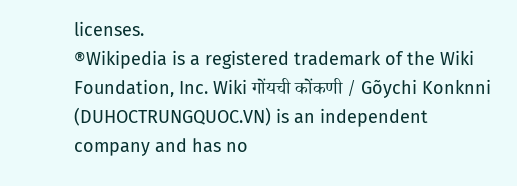licenses.
®Wikipedia is a registered trademark of the Wiki Foundation, Inc. Wiki गोंयची कोंकणी / Gõychi Konknni (DUHOCTRUNGQUOC.VN) is an independent company and has no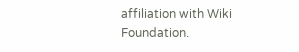affiliation with Wiki Foundation.